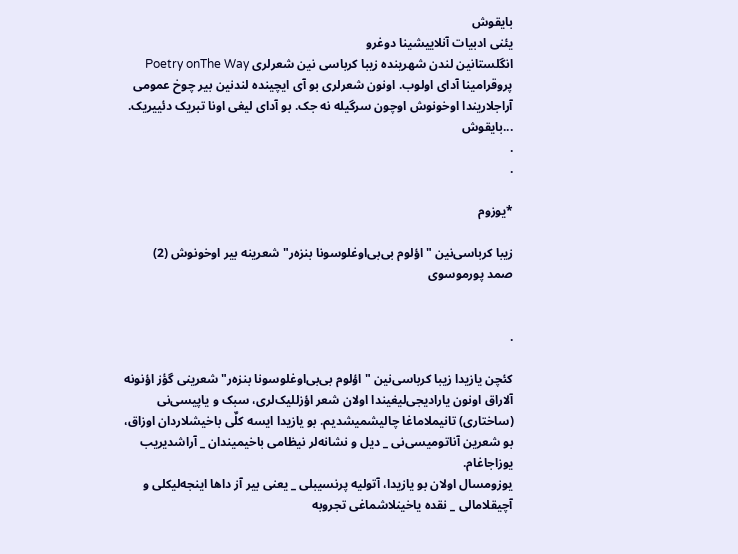بایقوش
یئنی ادبیات آنلاییشینا دوغرو
انگلستانین لندن شهرینده زیبا کرباسی نین شعرلری Poetry onThe Way پروقرامینا آدای اولوب. اونون شعرلری بو آی ایچینده لندنین بیر چوخ عمومی آراجلاریندا اوخونوش اوچون سرگیله نه جک. بو آدای لیغی اونا تبریک دئییریک.
...بایقوش
.
.

*یوزوم

زیبا کرباسی‌نین "اؤلوم بی‌بی‌اوغلوسونا بنزه‌ر" شعرینه بیر اوخونوش (2)
صمد پورموسوی


.

کئچن یازیدا زیبا کرباسی‌نین "اؤلوم بی‌بی‌اوغلوسونا بنزه‌ر" شعرینی گؤز اؤنونه آلاراق اونون یارادیجی‌لیغیندا اولان شعر اؤزللیک‌لری، سبک و یاپیسی‌نی (ساختاری) تانیملاماغا چالیشمیشدیم. بو یازیدا ایسه کلٌی باخیشلاردان اوزاق، بو شعرین آناتومیسی‌نی _ دیل و نشانه‌لر نیظامی باخیمیندان _ آراشدیریب یوزاجاغام.
یوزومسال اولان بو یازیدا، آتولیه پرنسیبلی _ یعنی بیر آز داها اینجه‌لیکلی و آچیقلامالی _ نقده یاخینلاشماغی تجروبه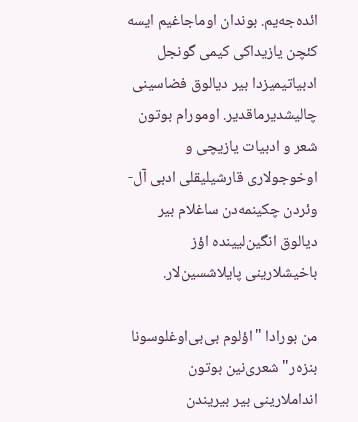ائده‌جه‌یم. بوندان اوماجاغیم ایسه کئچن یازیداکی کیمی گونجل ادبیاتیمیزدا بیر دیالوق فضاسینی چالیشدیرماقدیر. اومورام بوتون شعر و ادبیات یازیچی و اوخوجولاری قارشیلیقلی ادبی آل-وئردن چکینمه‌دن ساغلام بیر دیالوق انگین‌لیینده اؤز باخیشلارینی پایلاشسین‌لار.

من بورادا "اؤلوم بی‌بی‌اوغلوسونا بنزه‌ر" شعری‌نین بوتون انداملارینی بیر بیریندن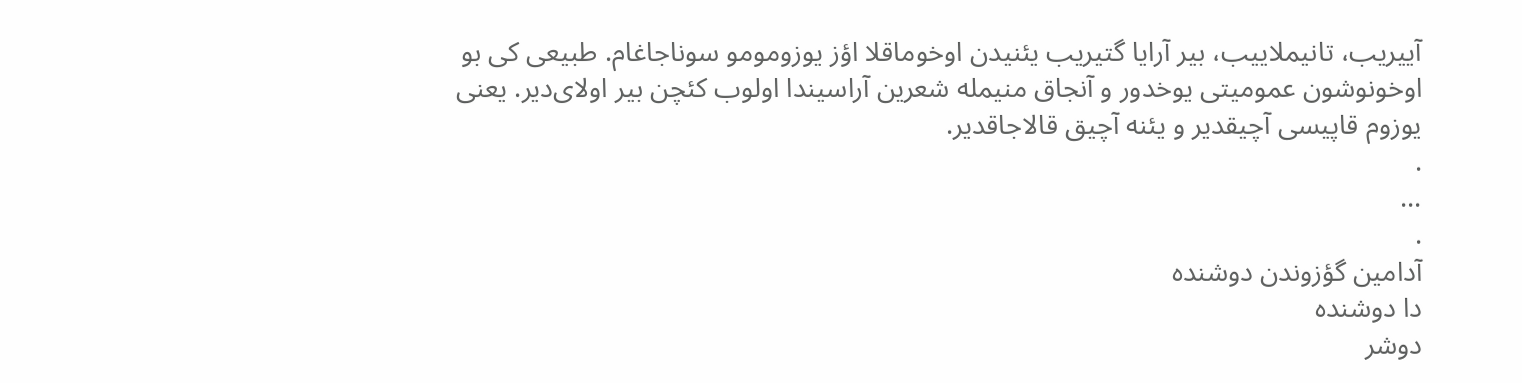آییریب، تانیملاییب، بیر آرایا گتیریب یئنیدن اوخوماقلا اؤز یوزومومو سوناجاغام. طبیعی کی بو اوخونوشون عمومیتی یوخدور و آنجاق منیمله شعرین آراسیندا اولوب کئچن بیر اولای‌دیر. یعنی یوزوم قاپیسی آچیقدیر و یئنه آچیق قالاجاقدیر.
.
...
.
آدامین گؤزوندن دوشنده
دا دوشنده
دوشر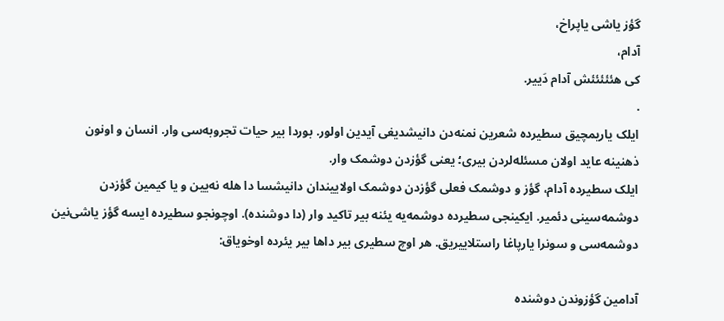گؤز یاشی یاپراخ،
آدام،
کی هئئئئئش آدام دَییر.
.
ایلک یاریمچیق سطیرده شعرین نمنه‌دن دانیشدیغی آیدین اولور. بوردا بیر حیات تجروبه‌سی وار. انسان و اونون ذهنینه عاید اولان مسئله‌لردن بیری؛ یعنی گؤزدن دوشمک وار.
ایلک سطیرده آدام، گؤز و دوشمک فعلی گؤزدن دوشمک اولاییندان دانیشسا دا هله نه‌یین و یا کیمین گؤزدن دوشمه‌سینی دئمیر. ایکینجی سطیرده دوشمه‌یه یئنه بیر تاکید وار (دا دوشنده). اوچونجو سطیرده ایسه گؤز یاشی‌نین دوشمه‌سی و سونرا یارپاغا راستلاییریق. هر اوچ سطیری بیر داها بیر یئرده اوخویاق:

آدامین گؤزوندن دوشنده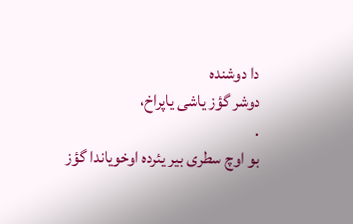دا دوشنده
دوشر گؤز یاشی یاپراخ،
.
بو اوچ سطری بیر یئرده اوخویاندا گؤز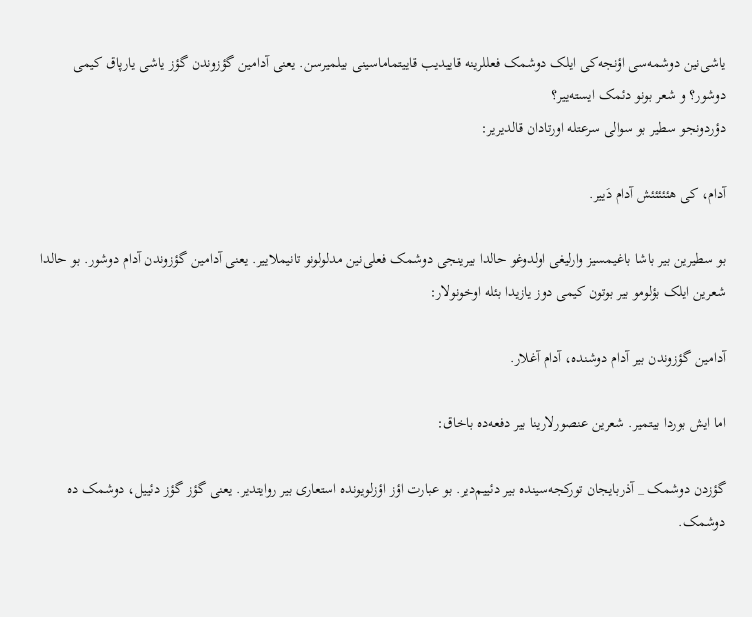یاشی‌نین دوشمه‌سی اؤنجه‌کی ایلک دوشمک فعللرینه قاییدیب قاییتماماسینی بیلمیرسن. یعنی آدامین گؤزوندن گؤز یاشی یارپاق کیمی دوشور؟ و شعر بونو دئمک ایسته‌ییر؟
دؤردونجو سطیر بو سوالی سرعتله اورتادان قالدیریر:

آدام، کی هئئئئئش آدام دَییر.

بو سطیرین بیر باشا باغیمسیز وارلیغی اولدوغو حالدا بیرینجی دوشمک فعلی‌نین مدلولونو تانیملاییر. یعنی آدامین گؤزوندن آدام دوشور. بو حالدا شعرین ایلک بؤلومو بیر بوتون کیمی دوز یازیدا بئله اوخونولار:

آدامین گؤزوندن بیر آدام دوشنده، آدام آغلار.

اما ایش بوردا بیتمیر. شعرین عنصورلارینا بیر دفعه‌ده باخاق:

گؤزدن دوشمک _ آذربایجان تورکجه‌سینده بیر دئییم‌دیر. بو عبارت اؤز اؤزلویونده استعاری بیر روایتدیر. یعنی گؤز گؤز دئییل، دوشمک ده دوشمک.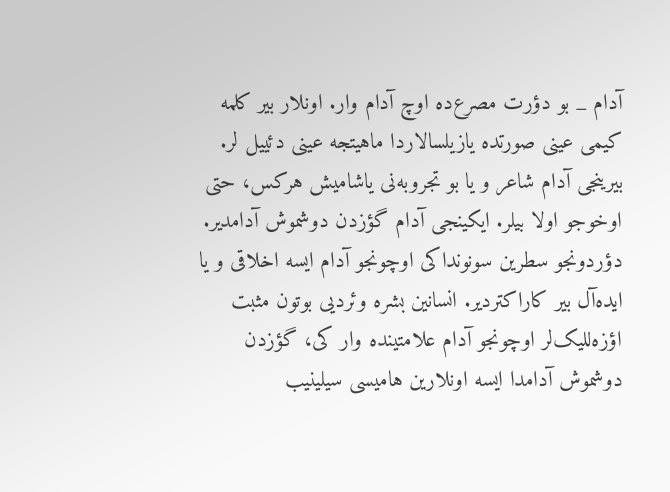آدام _ بو دؤرت مصرع‌ده اوچ آدام وار. اونلار بیر کلمه کیمی عینی صورتده یازیلسالاردا ماهیتجه عینی دئییل لر. بیرینجی آدام شاعر و یا بو تجروبه‌نی یاشامیش هرکس، حتی اوخوجو اولا بیلر. ایکینجی آدام گؤزدن دوشموش آدامدیر. دؤردونجو سطرین سونونداکی اوچونجو آدام ایسه اخلاقی و یا ایده‌آل بیر کاراکتردیر. انسانین بشره وئردیی بوتون مثبت اؤزه‌للیک‌لر اوچونجو آدام علامتینده وار کی، گؤزدن دوشموش آدامدا ایسه اونلارین هامیسی سیلینیب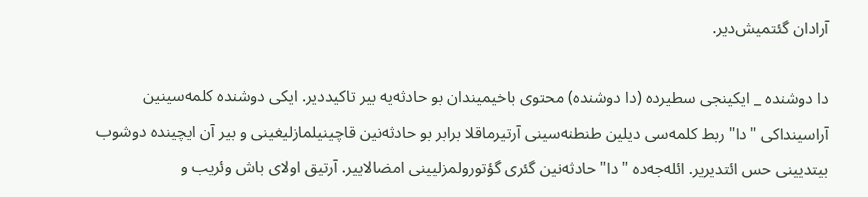آرادان گئتمیش‌دیر.

دا دوشنده _ ایکینجی سطیرده (دا دوشنده) محتوی باخیمیندان بو حادثه‌یه بیر تاکیددیر. ایکی دوشنده کلمه‌سینین آراسینداکی "دا" ربط کلمه‌سی دیلین طنطنه‌سینی آرتیرماقلا برابر بو حادثه‌نین قاچینیلمازلیغینی و بیر آن ایچینده دوشوب بیتدیینی حس ائتدیریر. ائله‌جه‌ده "دا" حادثه‌نین گئری گؤتورولمزلیینی امضالاییر. آرتیق اولای باش وئریب و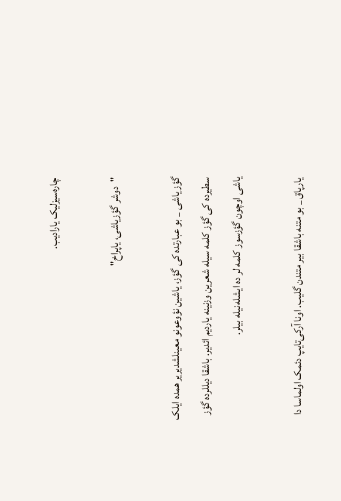چاره‌سیزلیک یارادیب.

"دوشر گؤزیاشی، یاپراخ"

گؤز یاشی _ بو عبارتده کی گؤز، یاشین نؤوعونو معینلشدیریر همده ایلک سطیرده کی گؤز کلمه سیله شعرین وزنینه یاردیم ائدیر. باشقا دیللرده گؤز یاشی اوچون گؤزسوز کلمه لر ده ایشله‌نیله بیلر.

یارپاق _ بو متنه باشقا بیر متندن گلیب. اونا آرکی‌تایپ دئمک اولماسا دا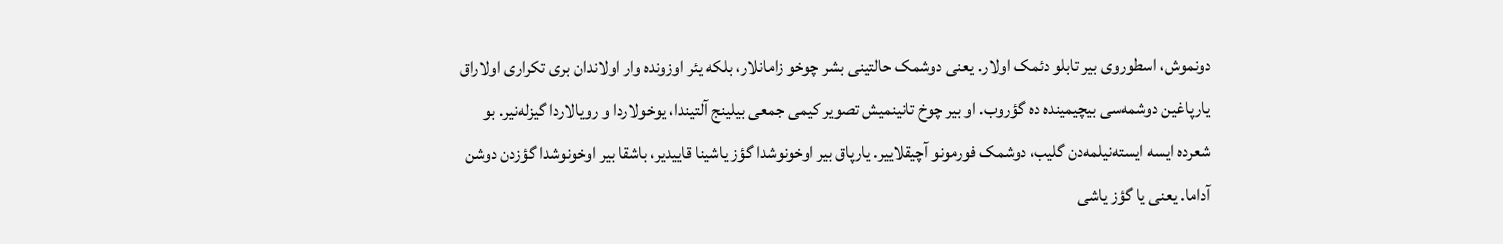دونموش، اسطوروی بیر تابلو دئمک اولار. یعنی دوشمک حالتینی بشر چوخو زامانلار، بلکه یئر اوزونده وار اولاندان بری تکراری اولاراق یارپاغین دوشمه‌سی بیچیمینده ده گؤروب. او بیر چوخ تانینمیش تصویر کیمی جمعی بیلینج آلتیندا، یوخولاردا و رویالاردا گیزله‌نیر. بو شعرده ایسه ایسته‌نیلمه‌دن گلیب، دوشمک فورمونو آچیقلاییر. یارپاق بیر اوخونوشدا گؤز یاشینا قاییدیر، باشقا بیر اوخونوشدا گؤزدن دوشن آداما. یعنی یا گؤز یاشی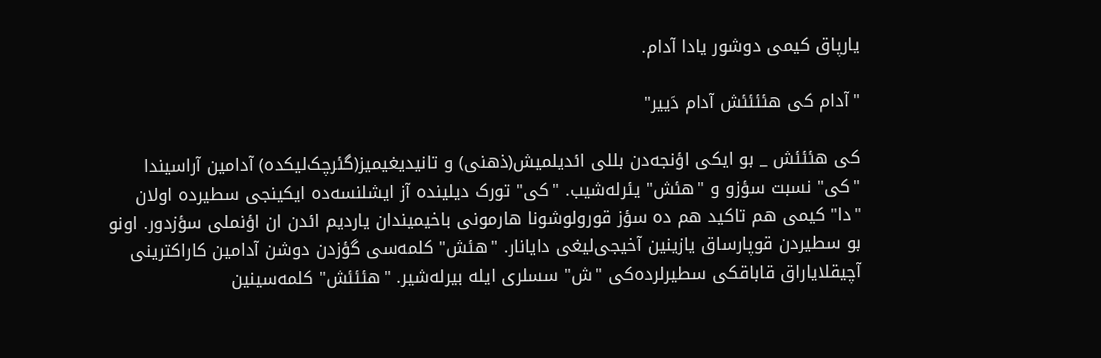یارپاق کیمی دوشور یادا آدام.

"آدام کی هئئئئش آدام دَییر"

کی هئئئش _ بو ایکی اؤنجه‌دن بللی ائدیلمیش(ذهنی) و تانیدیغیمیز(گئرچک‌لیکده) آدامین آراسیندا "کی" نسبت سؤزو و "هئش" یئرله‌شیب. "کی" تورک دیلینده آز ایشلنسه‌ده ایکینجی سطیرده اولان "دا" کیمی هم تاکید هم ده سؤز قورولوشونا هارمونی باخیمیندان یاردیم ائدن ان اؤنملی سؤزدور. اونو بو سطیردن قوپارساق یازینین آخیجی‌لیغی دایانار. "هئش" کلمه‌سی گؤزدن دوشن آدامین کاراکترینی آچیقلایاراق قاباقکی سطیرلرده‌کی "ش" سسلری ایله بیرله‌شیر. "هئئئش" کلمه‌سینین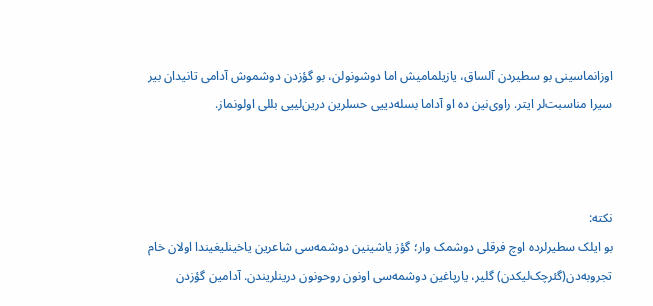اوزانماسینی بو سطیردن آلساق، یازیلمامیش اما دوشونولن، بو گؤزدن دوشموش آدامی تانیدان بیر سیرا مناسبت‌لر ایتر. راوی‌نین ده او آداما بسله‌دییی حسلرین درین‌لییی بللی اولونماز.



نکته:
بو ایلک سطیرلرده اوچ فرقلی دوشمک وار؛ گؤز یاشینین دوشمه‌سی شاعرین یاخینلیغیندا اولان خام تجروبه‌دن(گئرچک‌لیکدن) گلیر، یارپاغین دوشمه‌سی اونون روحونون درینلریندن. آدامین گؤزدن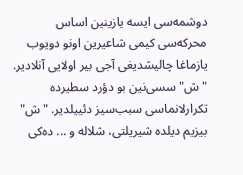دوشمه‌سی ایسه یازینین اساس محرکه‌سی کیمی شاعیرین اونو دویوب یازماغا چالیشدیغی آجی بیر اولایی آنلادیر.
"ش" سسی‌نین بو دؤرد سطیرده تکرارلانماسی‌ سبب‌سیز دئییلدیر. "ش" بیزیم دیلده شیریلتی، شلاله و ... ده‌کی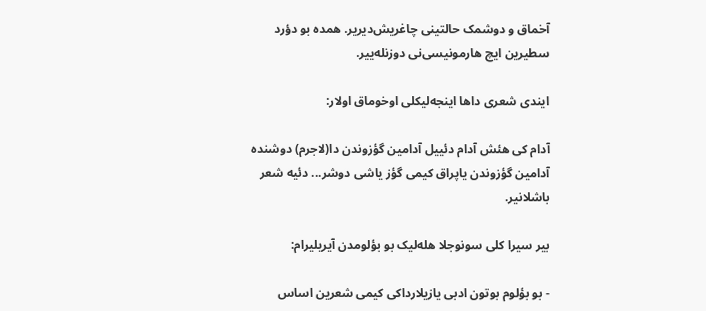آخماق و دوشمک حالتینی چاغریش‌دیریر. همده بو دؤرد سطیرین ایچ هارمونیسی‌نی دوزنله‌ییر.

ایندی شعری داها اینجه‌لیکلی اوخوماق اولار:

آدام کی هئش آدام دئییل آدامین گؤزوندن دا(لاجرم) دوشنده آدامین گؤزوندن یاپراق کیمی گؤز یاشی دوشر... دئیه شعر باشلانیر.

بیر سیرا کلی سونوجلا هله‌لیک بو بؤلومدن آیریلیرام:

- بو بؤلوم بوتون ادبی یازیلارداکی کیمی شعرین اساس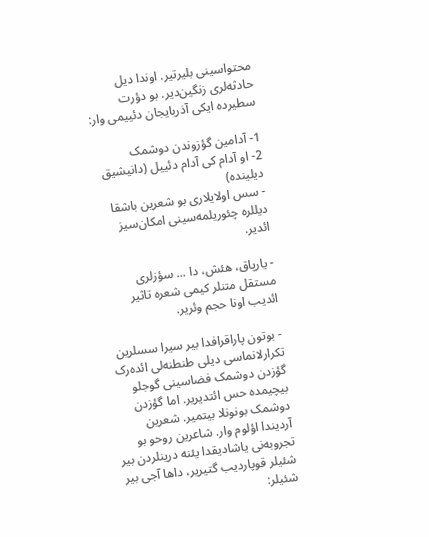محتواسینی بلیرتیر. اوندا دیل حادثه‌لری زنگین‌دیر. بو دؤرت سطیرده ایکی آذربایجان دئییمی وار:

1- آدامین گؤزوندن دوشمک
2- او آدام کی آدام دئییل (دانیشیق دیلینده)
- سس اولایلاری بو شعرین باشقا دیللره چئوریلمه‌سینی امکان‌سیز ائدیر.

- یارپاق، هئش، دا ... سؤزلری مستقل متنلر کیمی شعره تاثیر ائدیب اونا حجم وئریر.

- بوتون پاراقرافدا بیر سیرا سسلرین تکرارلانماسی دیلی طنطنه‌لی ائده‌رک گؤزدن دوشمک فضاسینی گوجلو بیچیمده حس ائتدیریر. اما گؤزدن دوشمک بونونلا بیتمیر. شعرین آردیندا اؤلوم وار. شاعرین روحو بو تجروبه‌نی یاشادیقدا یئنه درینلردن بیر شئیلر قوپاردیب گتیریر، داها آجی بیر شئیلر: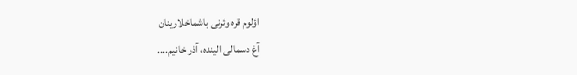اؤلوم قره وئرنی باشماخلارینان
آغ دسمالی الینده، آذر خانیم....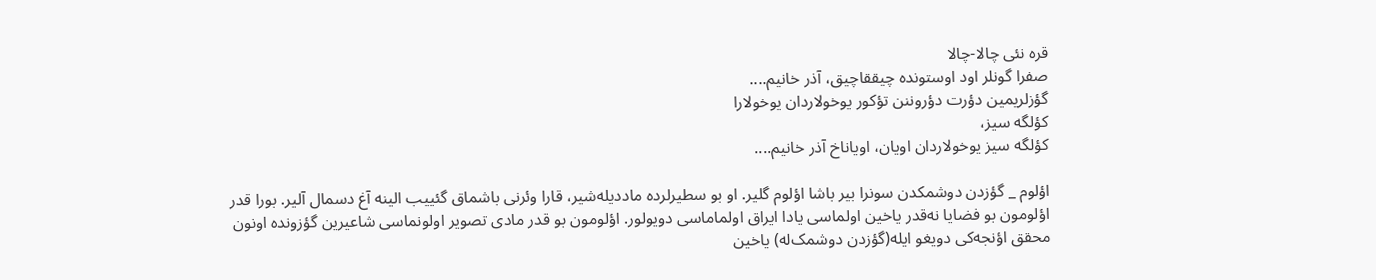قره نئی چالا-چالا
صفرا گونلر اود اوستونده چیققاچیق، آذر خانیم....
گؤزلریمین دؤرت دؤروننن تؤکور یوخولاردان یوخولارا
کؤلگه سیز،
کؤلگه سیز یوخولاردان اویان، اویاناخ آذر خانیم....

اؤلوم _ گؤزدن دوشمکدن سونرا بیر باشا اؤلوم گلیر. او بو سطیرلرده ماددیله‌شیر، قارا وئرنی باشماق گئییب الینه آغ دسمال آلیر. بورا قدر اؤلومون بو فضایا نه‌قدر یاخین اولماسی یادا ایراق اولماماسی دویولور. اؤلومون بو قدر مادی تصویر اولونماسی شاعیرین گؤزونده اونون محقق اؤنجه‌کی دویغو ایله(گؤزدن دوشمک‌له) یاخین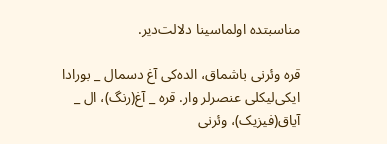مناسبتده اولماسینا دلالت‌دیر.

قره وئرنی باشماق، الده‌کی آغ دسمال _ بورادا ایکی‌لیکلی عنصرلر وار. قره _ آغ(رنگ)، ال _ آیاق(فیزیک)، وئرنی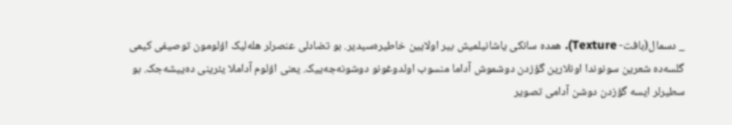_ دسمال(بافت- Texture). همده سانکی یاشانیلمیش بیر اولایین خاطیره‌سیدیر. بو تضادلی عنصرلر هله‌لیک اؤلومون توصیفی کیمی گلسه‌ده شعرین سونوندا اونلارین گؤزدن دوشموش آداما منسوب اولدوغونو دوشونه‌جه‌ییک. یعنی اؤلوم آداملا یئرینی ده‌ییشه‌جک. بو سطیرلر ایسه گؤزدن دوشن آدامی تصویر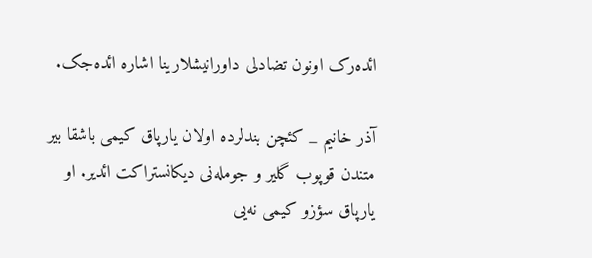ائده‌رک اونون تضادلی داورانیشلارینا اشاره ائده‌جک.

آذر خانیم _ کئچن بندلرده اولان یارپاق کیمی باشقا بیر متندن قوپوب گلیر و جومله‌نی دیکانستراکت ائدیر. او یارپاق سؤزو کیمی نه‌یی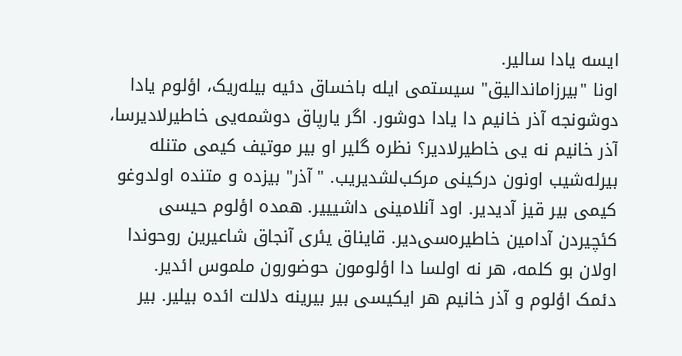ایسه یادا سالیر.
اونا "بیرزاماندالیق" سیستمی ایله باخساق دئیه بیله‌ریک، اؤلوم یادا دوشونجه آذر خانیم دا یادا دوشور. اگر یارپاق دوشمه‌یی خاطیرلادیرسا، آذر خانیم نه یی خاطیرلادیر؟ نظره گلیر او بیر موتیف کیمی متنله بیرله‌شیب اونون درکینی مرکب‌لشدیریب. " آذر" بیزده و متنده اولدوغو کیمی بیر قیز آدیدیر. اود آنلامینی داشیییر. همده اؤلوم حیسی کئچیردن آدامین خاطیره‌سی‌دیر. قایناق یئری آنجاق شاعیرین روحوندا اولان بو کلمه، هر نه اولسا دا اؤلومون حوضورون ملموس ائدیر.
دئمک اؤلوم و آذر خانیم هر ایکیسی بیر بیرینه دلالت ائده بیلیر. بیر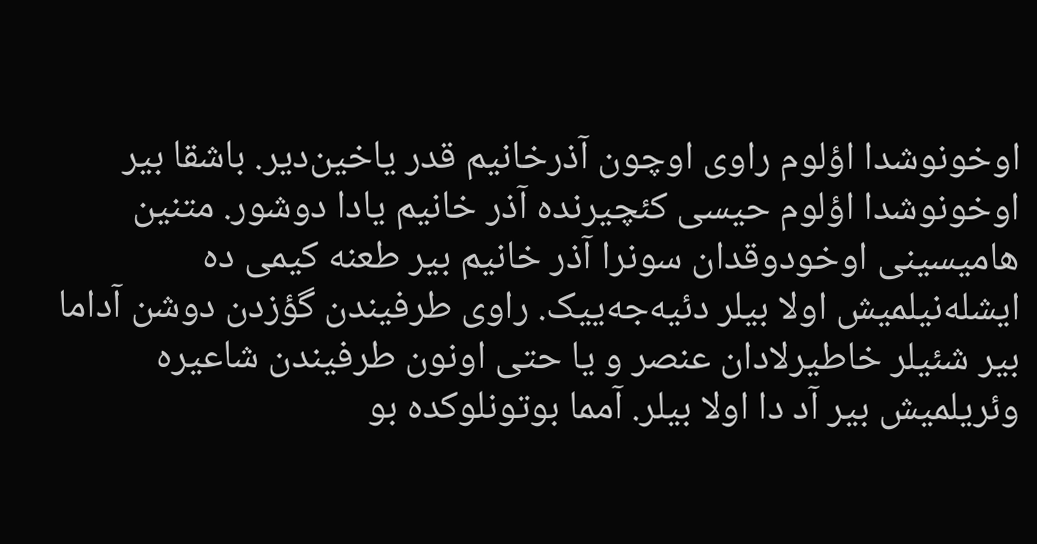اوخونوشدا اؤلوم راوی اوچون آذرخانیم قدر یاخین‌دیر. باشقا بیر اوخونوشدا اؤلوم حیسی کئچیرنده آذر خانیم یادا دوشور. متنین هامیسینی اوخودوقدان سونرا آذر خانیم بیر طعنه کیمی ده ایشله‌نیلمیش اولا بیلر دئیه‌جه‌ییک. راوی طرفیندن گؤزدن دوشن آداما بیر شئیلر خاطیرلادان عنصر و یا حتی اونون طرفیندن شاعیره وئریلمیش بیر آد دا اولا بیلر. آمما بوتونلوکده بو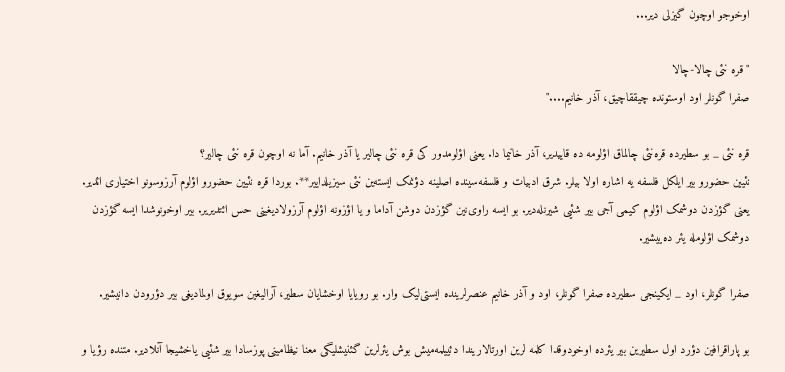اوخوجو اوچون گیزلی دیر...

"قره نئی چالا-چالا
صفرا گونلر اود اوستونده چیققاچیق، آذر خانیم...."

قره نئی _ بو سطیرده قره‌نئی چالماق اؤلومه ده قاییدیر، آذر خانیما دا. یعنی اؤلومدور کی قره نئی چالیر یا آذر خانیم. آما نه اوچون قره نئی چالیر؟
نئیین حضورو بیر ایلکل فلسفه یه اشاره اولا بیلر. شرق ادبیات و فلسفه‌سینده اصلینه دؤنمک ایسته‌ین نئی سیزیلداییر**. بوردا قره نئیین حضورو اؤلوم آرزوسونو اختیاری ائدیر. یعنی گؤزدن دوشمک اؤلوم کیمی آجی بیر شئیی شیرنله‌دیر. بو ایسه راوی‌نین گؤزدن دوشن آداما و یا اؤزونه اؤلوم آرزولادیغینی حس ائتدیریر. بیر اوخونوشدا ایسه گؤزدن دوشمک اؤلومله یئر ده‌ییشیر.

صفرا گونلر، اود _ ایکینجی سطیرده صفرا گونلر، اود و آذر خانیم عنصرلرینده ایستی‌لیک وار. بو رویایا اوخشایان سطیر، آرالیغین سویوق اولمادیغی بیر دؤرودن دانیشیر.

بو پاراقرافین دؤرد اول سطیرین بیر یئرده اوخودوقدا کلمه لرین اورتالاریندا دئییلمه‌میش بوش یئرلرین گئنیشلیگی معنا نیظامینی پوزسادا بیر شئیی یاخشیجا آنلادیر. متنده رؤیا و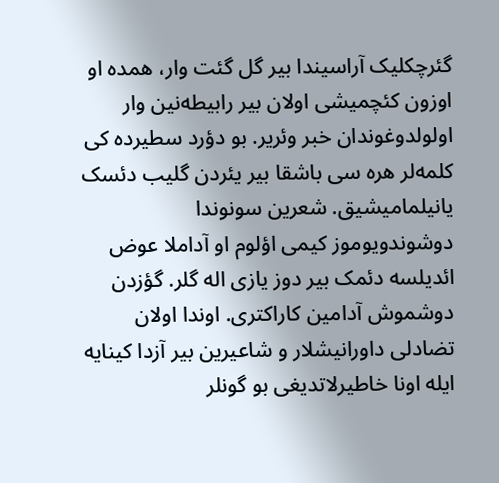گئرچکلیک آراسیندا بیر گل گئت وار، همده او اوزون کئچمیشی اولان بیر رابیطه‌نین وار اولولدوغوندان خبر وئریر. بو دؤرد سطیرده کی کلمه‌لر هره سی باشقا بیر یئردن گلیب دئسک یانیلمامیشیق. شعرین سونوندا دوشوندویوموز کیمی اؤلوم او آداملا عوض ائدیلسه دئمک بیر دوز یازی اله گلر. گؤزدن دوشموش آدامین کاراکتری. اوندا اولان تضادلی داورانیشلار و شاعیرین بیر آزدا کینایه ایله اونا خاطیرلاتدیغی بو گونلر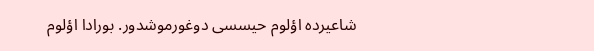شاعیرده اؤلوم حیسسی دوغورموشدور. بورادا اؤلوم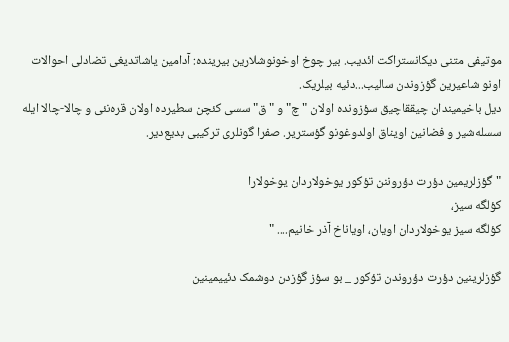موتیفی متنی دیکانستراکت ائدیب. بیر چوخ اوخونوشلارین بیرینده: آدامین یاشاتدیغی تضادلی احوالات اونو شاعیرین گؤزوندن سالیب...دئیه بیلریک.
دیل باخیمیندان چیققاچیق سؤزونده اولان "چ" و "ق" سسی کئچن سطیرده اولان قره‌نئی و چالا-چالا ایله سسله‌شیر و فضانین اویناق اولدوغونو گؤستریر. صفرا گونلری ترکیبی بدیع‌دیر.

"گؤزلریمین دؤرت دؤروننن تؤکور یوخولاردان یوخولارا
کؤلگه سیز،
کؤلگه سیز یوخولاردان اویان، اویاناخ آذر خانیم.... "

گؤزلرینین دؤرت دؤروندن تؤکور _ بو سؤز گؤزدن دوشمک دئییمینین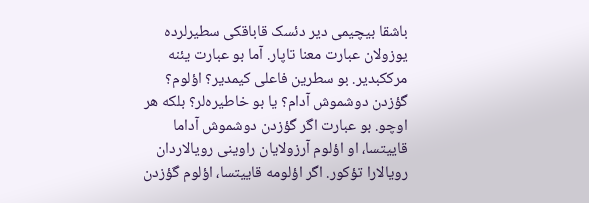باشقا بیچیمی دیر دئسک قاباقکی سطیرلرده یوزولان عبارت معنا تاپار. آما بو عبارت یئنه مرککبدیر. بو سطرین فاعلی کیمدیر؟ اؤلوم؟ گؤزدن دوشموش آدام؟ یا بو خاطیره‌لر؟ بلکه هر اوچو. بو عبارت اگر گؤزدن دوشموش آداما قاییتسا، او اؤلوم آرزولایان راوینی رویالاردان رویالارا تؤکور. اگر اؤلومه قاییتسا، اؤلوم گؤزدن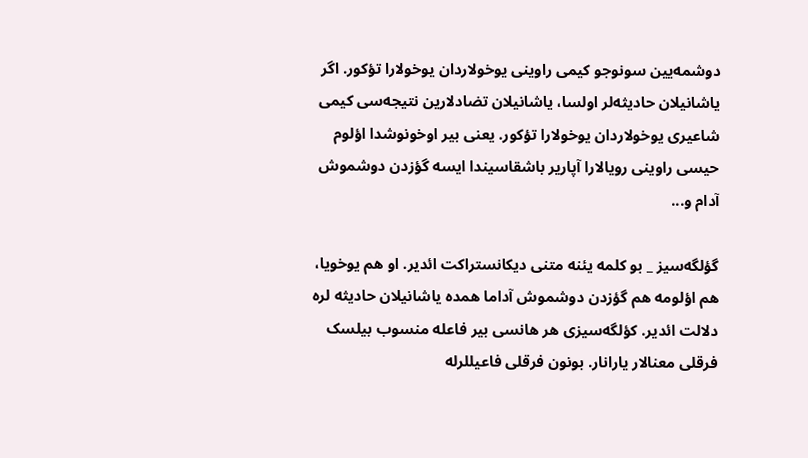دوشمه‌یین سونوجو کیمی راوینی یوخولاردان یوخولارا تؤکور. اگر یاشانیلان حادیثه‌لر اولسا، یاشانیلان تضادلارین نتیجه‌سی کیمی شاعیری یوخولاردان یوخولارا تؤکور. یعنی بیر اوخونوشدا اؤلوم حیسی راوینی رویالارا آپاریر باشقاسیندا ایسه گؤزدن دوشموش آدام و...

گؤلگه‌سیز _ بو کلمه‌ یئنه‌ متنی دیکانستراکت ائدیر. او هم یوخویا، هم اؤلومه هم گؤزدن دوشموش آداما همده یاشانیلان حادیثه لره دلالت ائدیر. کؤلگه‌سیزی هر هانسی بیر فاعله منسوب بیلسک فرقلی معنالار یارانار. بونون فرقلی فاعیللرله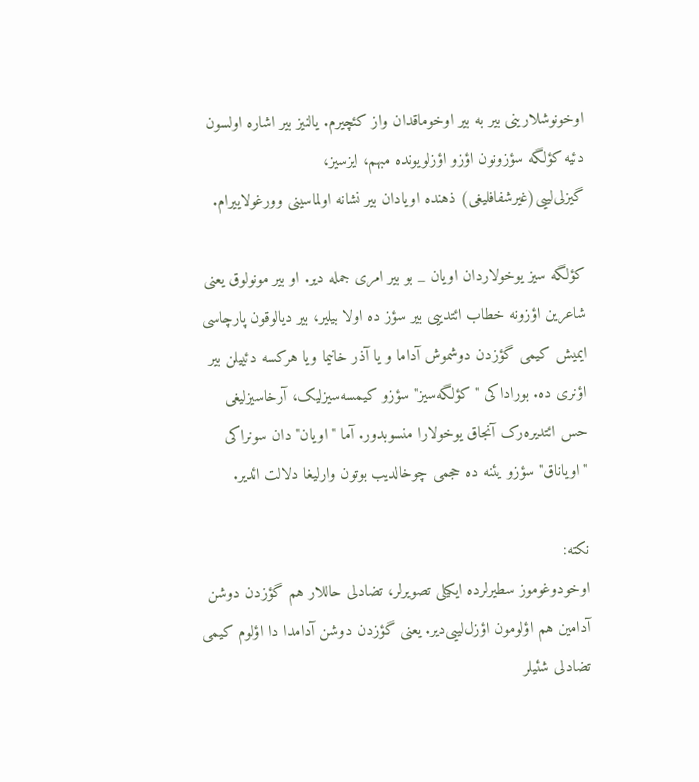اوخونوشلارینی بیر به بیر اوخوماقدان واز کئچیرم. یالنیز بیر اشاره اولسون دئیه کؤلگه سؤزونون اؤزو اؤزلویونده مبهم، ایزسیز، گیزلی‌لییی(غیرشفافلیغی) ذهنده اویادان بیر نشانه اولماسینی وورغولاییرام.

کؤلگه سیز یوخولاردان اویان _ بو بیر امری جمله دیر. او بیر مونولوق یعنی شاعرین اؤزونه خطاب ائتدییی بیر سؤز ده اولا بیلیر، بیر دیالوقون پارچاسی ایمیش کیمی گؤزدن دوشموش آداما و یا آذر خانیما ویا هرکسه دئییلن بیر اؤنری ده. بوراداکی "کؤلگه‌سیز" سؤزو کیمسه‌سیزلیک، آرخاسیزلیغی حس ائتدیره‌رک آنجاق یوخولارا منسوبدور. آما "اویان"دان سونراکی "اویاناق" سؤزو یئنه ده حجمی چوخالدیب بوتون وارلیغا دلالت ائدیر.

نکته:
اوخودوغوموز سطیرلرده ایکیلی تصویرلر، تضادلی حاللار هم گؤزدن دوشن آدامین هم اؤلومون اؤزل‌لییی‌دیر. یعنی گؤزدن دوشن آدامدا دا اؤلوم کیمی تضادلی شئیلر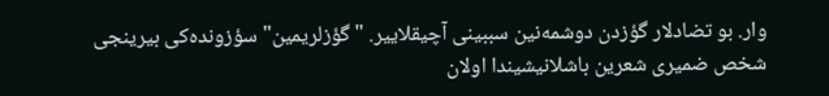وار. بو تضادلار گؤزدن دوشمه‌نین سببینی آچیقلاییر. "گؤزلریمین" سؤزونده‌کی بیرینجی شخص ضمیری شعرین باشلانیشیندا اولان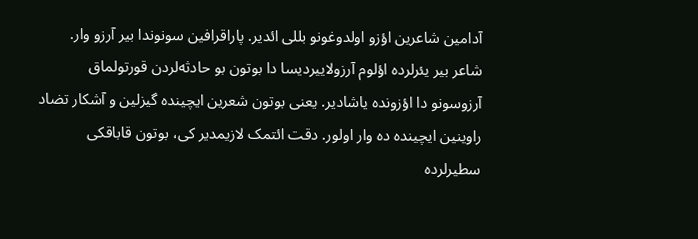آدامین شاعرین اؤزو اولدوغونو بللی ائدیر. پاراقرافین سونوندا بیر آرزو وار. شاعر بیر یئرلرده اؤلوم آرزولاییردیسا دا بوتون بو حادثه‌لردن قورتولماق آرزوسونو دا اؤزونده یاشادیر. یعنی بوتون شعرین ایچینده گیزلین و آشکار تضاد راوینین ایچینده ده وار اولور. دقت ائتمک لازیمدیر کی، بوتون قاباقکی سطیرلرده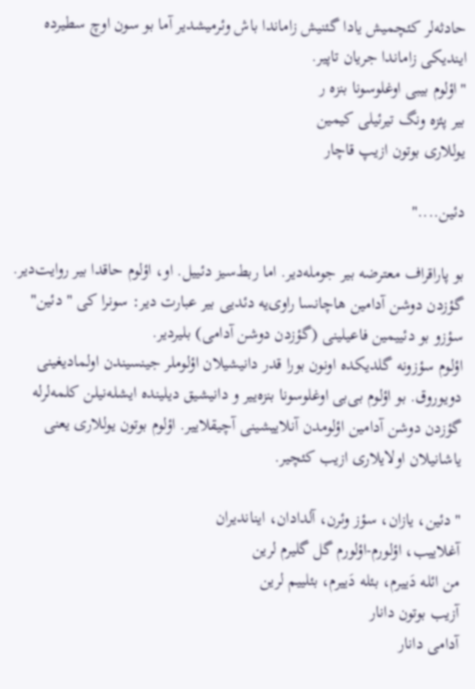حادثه‌لر کئچمیش یادا گئنیش زاماندا باش وئرمیشدیر آما بو سون اوچ سطیرده ایندیکی زاماندا جریان تاپیر.
"اؤلوم بیبی اوغلوسونا بنزه ر
بیر پئزه ونگ تیرئیلی کیمین
یوللاری بوتون ازیپ قاچار

دئین...."

بو پاراقراف معترضه بیر جومله‌دیر. اما ربط‌سیز دئییل. او، اؤلوم حاقدا بیر روایت‌دیر. گؤزدن دوشن آدامین هاچانسا راوی‌یه دئدیی بیر عبارت دیر: سونرا کی "دئین" سؤزو بو دئییمین فاعیلینی (گؤزدن دوشن آدامی) بلیردیر.
اؤلوم سؤزونه گلدیکده اونون بورا قدر دانیشیلان اؤلوملر جینسیندن اولمادیغینی دویوروق. بو اؤلوم بی‌بی اوغلوسونا بنزه‌ییر و دانیشیق دیلینده ایشله‌نیلن کلمه‌لرله گؤزدن دوشن آدامین اؤلومدن آنلاییشینی آچیقلاییر. اؤلوم بوتون یوللاری یعنی یاشانیلان اولایلاری ازیب کئچیر.

"دئین، یازان، سؤز وئرن، آلدادان، ایناندیران
آغلاییب، اؤلورم-اؤلورم گل گلیرم لرین
من ائله دَییرم، بئله دَییرم، بئلییم لرین
آزیب بوتون دانار
آدامی دانار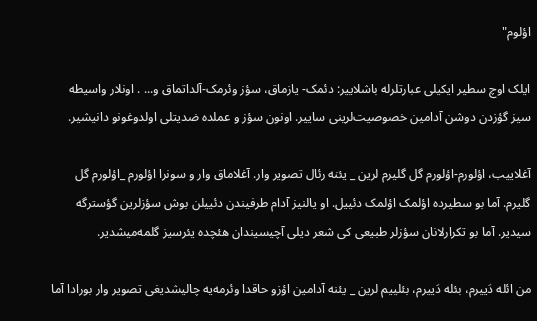اؤلوم"

ایلک اوچ سطیر ایکیلی عبارتلرله باشلاییر: دئمک- یازماق، سؤز وئرمک-آلداتماق و... . اونلار واسیطه سیز گؤزدن دوشن آدامین خصوصیت‌لرینی ساییر. اونون سؤز و عملده ضدیتلی اولدوغونو دانیشیر.

آغلاییب، اؤلورم-اؤلورم گل گلیرم لرین _ یئنه رئال تصویر وار. آغلاماق وار و سونرا اؤلورم _اؤلورم گل گلیرم. آما بو سطیرده اؤلمک اؤلمک دئییل. او یالنیز آدام طرفیندن دئییلن بوش سؤزلرین گؤسترگه سیدیر. آما بو تکرارلانان سؤزلر طبیعی کی شعر دیلی آچیسیندان هئچده یئرسیز گلمه‌میشدیر.

من ائله دَییرم، بئله دَییرم، بئلییم لرین _ یئنه آدامین اؤزو حاقدا وئرمه‌یه چالیشدیغی تصویر وار بورادا آما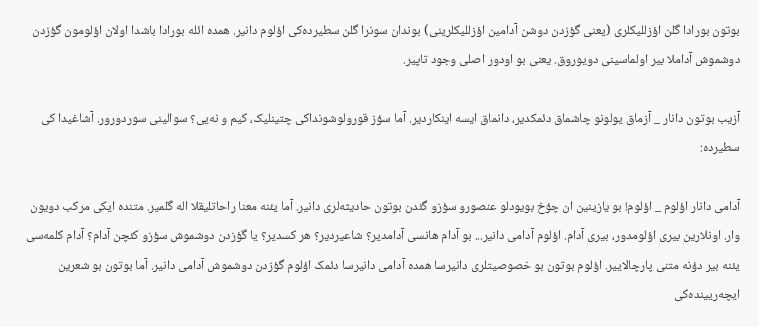بوتون بورادا گلن اؤزللیکلری (یعنی گؤزدن دوشن آدامین اؤزللیکلرینی) بوندان سونرا گلن سطیرده‌کی اؤلوم دانیر. همده ائله بورادا باشدا اولان اؤلومون گؤزدن دوشموش آداملا بیر اولماسینی دویوروق. یعنی بو اودور اصلی وجود تاپیر.

آزیب بوتون دانار _ آزماق یولونو چاشماق دئمکدیر، دانماق ایسه اینکاردیر. آما سؤز قورولوشونداکی چتینلیک، کیم و نه‌یی؟ سوالینی سوردورور. آشاغیدا کی سطیرده:

آدامی دانار اؤلوم _ اؤلوم! بو یازینین ان چؤخ بویودلو عنصورو سؤزو گئدن بوتون حادیثه‌لری دانیر. آما یئنه معنا راحاتلیقلا اله گلمیر. متنده ایکی مرکب دویون وار. اونلارین بیری اؤلومدور، بیری آدام. اؤلوم آدامی دانیر... بو آدام هانسی آدامدیر؟ شاعیردیر؟ هر کسدیر؟ یا گؤزدن دوشموش سؤزو کئچن آدام؟ آدام کلمه‌سی یئنه بیر دؤنه متنی پارچالاییر. اؤلوم بوتون بو خصوصیتلری دانیرسا همده آدامی دانیرسا دئمک اؤلوم گؤزدن دوشموش آدامی دانیر. آما بوتون بو شعرین ایچه‌ریینده‌کی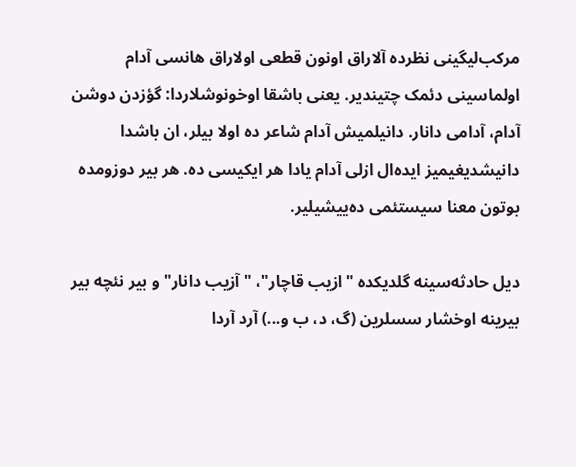مرکب‌لیگینی نظرده آلاراق اونون قطعی اولاراق هانسی آدام اولماسینی دئمک چتیندیر. یعنی باشقا اوخونوشلاردا: گؤزدن دوشن آدام، آدامی دانار. دانیلمیش آدام شاعر ده اولا بیلر، ان باشدا دانیشدیغیمیز ایده‌ال ازلی آدام یادا هر ایکیسی ده. هر بیر دوزومده بوتون معنا سیستئمی د‌ه‌ییشیلیر.

دیل حادثه‌سینه گلدیکده "ازیب قاچار"، "آزیب دانار" و بیر نئچه بیر بیرینه اوخشار سسلرین (گ، د، ب و...) آرد آردا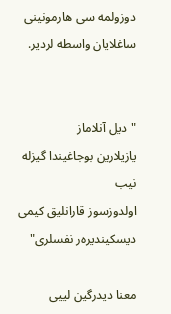دوزولمه سی هارمونینی ساغلایان واسطه لردیر.


"دیل آنلاماز
یازیلارین بوجاغیندا گیزله نیب
اولدوزسوز قارانلیق کیمی
دیسکیندیره‌ر نفسلری"

معنا دیدرگین لییی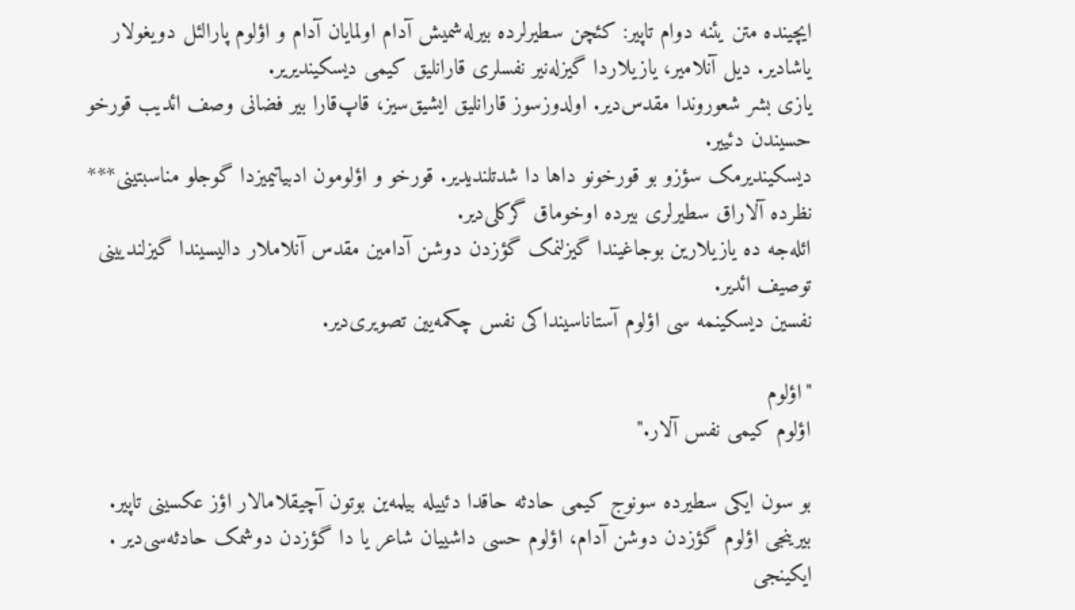ایچینده متن یئنه دوام تاپیر: کئچن سطیرلرده بیرله‌شمیش آدام اولمایان آدام و اؤلوم پارالئل دویغولار یاشادیر. دیل آنلامیر، یازیلاردا گیزله‌نیر نفسلری قارانلیق کیمی دیسکیندیریر.
یازی بشر شعوروندا مقدس‌دیر. اولدوزسوز قارانلیق ایشیق‌سیز، قاپ‌قارا بیر فضانی وصف ائدیب قورخو حسیندن دئییر.
دیسکیندیرمک سؤزو بو قورخونو داها دا شدتلندیدیر. قورخو و اؤلومون ادبیاتیمیزدا گوجلو مناسبتینی*** نظرده آلاراق سطیرلری بیرده اوخوماق گرکلی‌دیر.
ائله‌جه ده یازیلارین بوجاغیندا گیزلنمک گؤزدن دوشن آدامین مقدس آنلاملار دالیسیندا گیزلندیینی توصیف ائدیر.
نفسین دیسکینمه سی اؤلوم آستاناسینداکی نفس چکمه‌یین تصویری‌دیر.

"اؤلوم
اؤلوم کیمی نفس آلار."

بو سون ایکی سطیرده سونوج کیمی حادثه حاقدا دئییله بیلمه‌ین بوتون آچیقلامالار اؤز عکسینی تاپیر.
بیرینجی اؤلوم گؤزدن دوشن آدام، اؤلوم حسی داشییان شاعر یا دا گؤزدن دوشمک حادثه‌سی‌دیر .
ایکینجی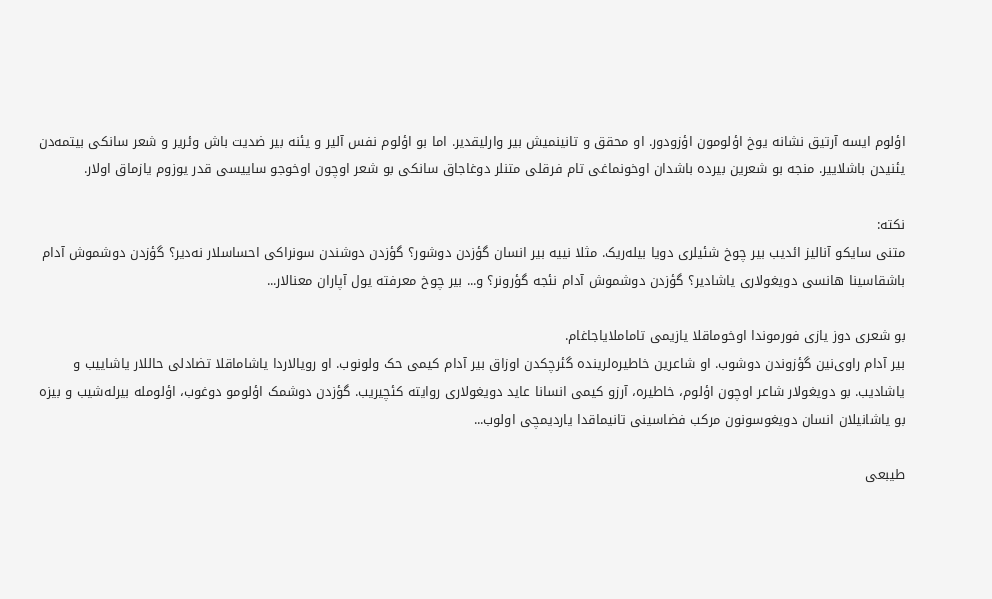اؤلوم ایسه آرتیق نشانه یوخ اؤلومون اؤزودور. او محقق و تانینمیش بیر وارلیقدیر. اما بو اؤلوم نفس آلیر و یئنه بیر ضدیت باش وئریر و شعر سانکی بیتمه‌دن یئنیدن باشلاییر. منجه بو شعرین بیرده باشدان اوخونماغی تام فرقلی متنلر دوغاجاق سانکی بو شعر اوچون اوخوجو ساییسی قدر یوزوم یازماق اولار.

نکته:
متنی سایکو آنالیز ائدیب بیر چوخ شئیلری دویا بیله‌ریک. مثلا نییه بیر انسان گؤزدن دوشور؟ گؤزدن دوشندن سونراکی احساسلار نه‌دیر؟ گؤزدن دوشموش آدام باشقاسینا هانسی دویغولاری یاشادیر؟ گؤزدن دوشموش آدام نئجه گؤرونر؟ و... بیر چوخ معرفته یول آپاران معنالار...

بو شعری دوز یازی فورموندا اوخوماقلا یازیمی تاماملایاجاغام.
بیر آدام راوی‌نین گؤزوندن دوشوب. او شاعرین خاطیره‌لرینده گئرچکدن اوزاق بیر آدام کیمی حک ولونوب. او رویالاردا یاشاماقلا تضادلی حاللار یاشاییب و یاشادیب. بو دویغولار شاعر اوچون اؤلوم، خاطیره، آرزو کیمی انسانا عاید دویغولاری روایته کئچیریب. گؤزدن دوشمک اؤلومو دوغوب، اؤلومله بیرله‌شیب و بیزه بو یاشانیلان انسان دویغوسونون مرکب فضاسینی تانیماقدا یاردیمچی اولوب...

طیبعی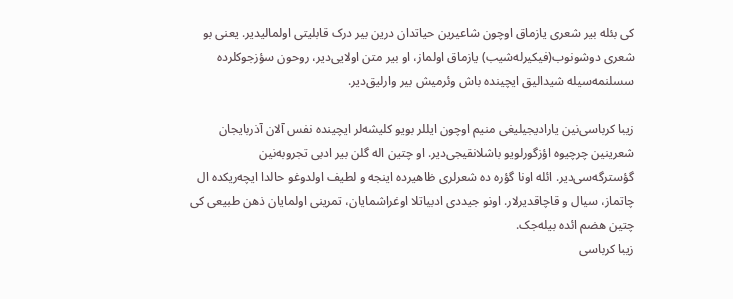کی بئله بیر شعری یازماق اوچون شاعیرین حیاتدان درین بیر درک قابلیتی اولمالیدیر. یعنی بو شعری دوشونوب(فیکیرله‌شیب) یازماق اولماز، او بیر متن اولایی‌دیر، روحون سؤزجوکلرده سسلنمه‌سیله شیدالیق ایچینده باش وئرمیش بیر وارلیق‌دیر.

زیبا کرباسی‌نین یارادیجیلیغی منیم اوچون ایللر بویو کلیشه‌لر ایچینده نفس آلان آذربایجان شعرینین چرچیوه اؤزگورلویو باشلانقیجی‌دیر. او چتین اله گلن بیر ادبی تجروبه‌نین گؤسترگه‌سی‌دیر. ائله اونا گؤره ده شعرلری ظاهیرده اینجه و لطیف اولدوغو حالدا ایچه‌ریکده ال چاتماز، سیال و قاچاقدیرلار. اونو جیددی ادبیاتلا اوغراشمایان، تمرینی اولمایان ذهن طبیعی کی چتین هضم ائده بیله‌جک.
زیبا کرباسی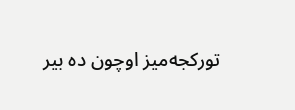تورکجه‌میز اوچون ده بیر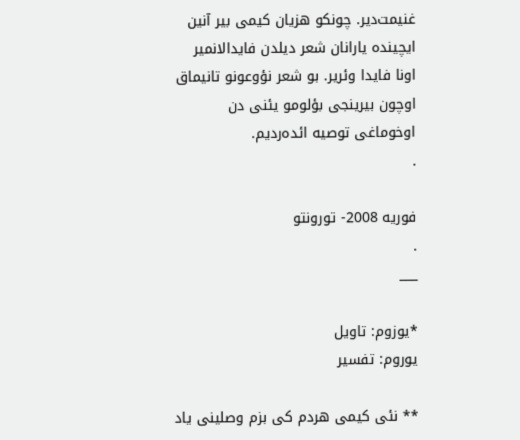غنیمت‌دیر. چونکو هزیان کیمی بیر آنین ایچینده یارانان شعر دیلدن فایدالانمیر اونا فایدا وئریر. بو شعر نؤوعونو تانیماق اوچون بیرینجی بؤلومو یئنی دن اوخوماغی توصیه ائده‌ردیم.
.

فوریه 2008- تورونتو
.
___

*یوزوم: تاویل
یوروم: تفسیر

** نئی کیمی هردم کی بزم وصلینی یاد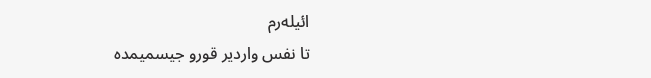ائیله‌رم
تا نفس واردیر قورو جیسمیمده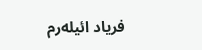فریاد ائیله‌رم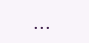...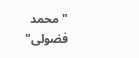"محمد فضولی"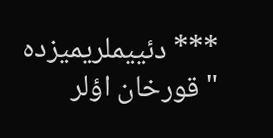*** دئییملریمیزده "قورخان اؤلر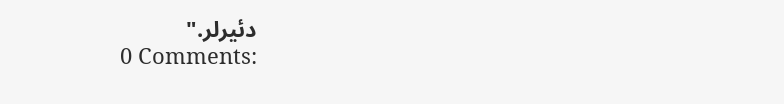دئیرلر."
0 Comments: